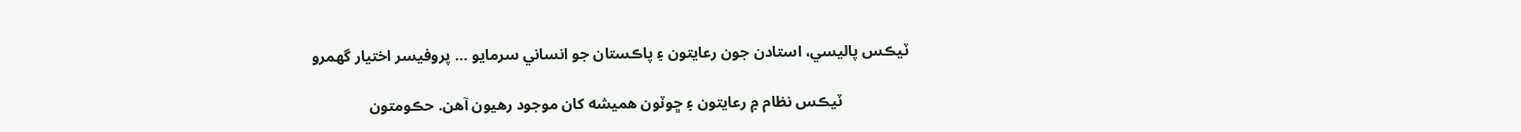ٽيڪس پاليسي، استادن جون رعايتون ۽ پاڪستان جو انساني سرمايو … پروفيسر اختيار گھمرو

                 ٽيڪس نظام ۾ رعايتون ۽ ڇوٽون هميشه کان موجود رهيون آهن. حڪومتون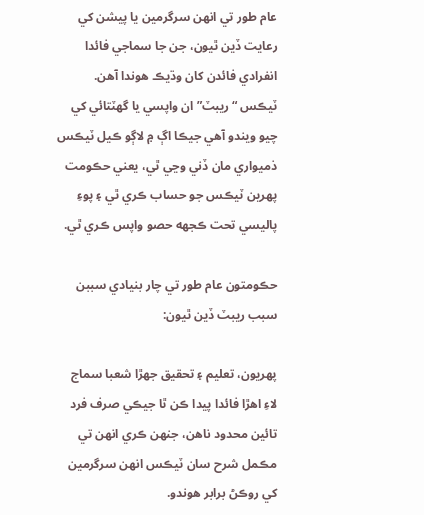عام طور تي انهن سرگرمين يا پيشن کي رعايت ڏين ٿيون، جن جا سماجي فائدا انفرادي فائدن کان وڌيڪ هوندا آهن. ٽيڪس “ريبٽ” ان واپسي يا گهٽتائي کي چيو ويندو آهي جيڪا اڳ ۾ لاڳو ڪيل ٽيڪس ذميواري مان ڏني وڃي ٿي، يعني حڪومت پهرين ٽيڪس جو حساب ڪري ٿي ۽ پوءِ پاليسي تحت ڪجهه حصو واپس ڪري ٿي.

حڪومتون عام طور تي چار بنيادي سببن سبب ريبٽ ڏين ٿيون:

پهريون، تعليم ۽ تحقيق جهڙا شعبا سماج لاءِ اهڙا فائدا پيدا ڪن ٿا جيڪي صرف فرد تائين محدود ناهن، جنهن ڪري انهن تي مڪمل شرح سان ٽيڪس انهن سرگرمين کي روڪڻ برابر ھوندو.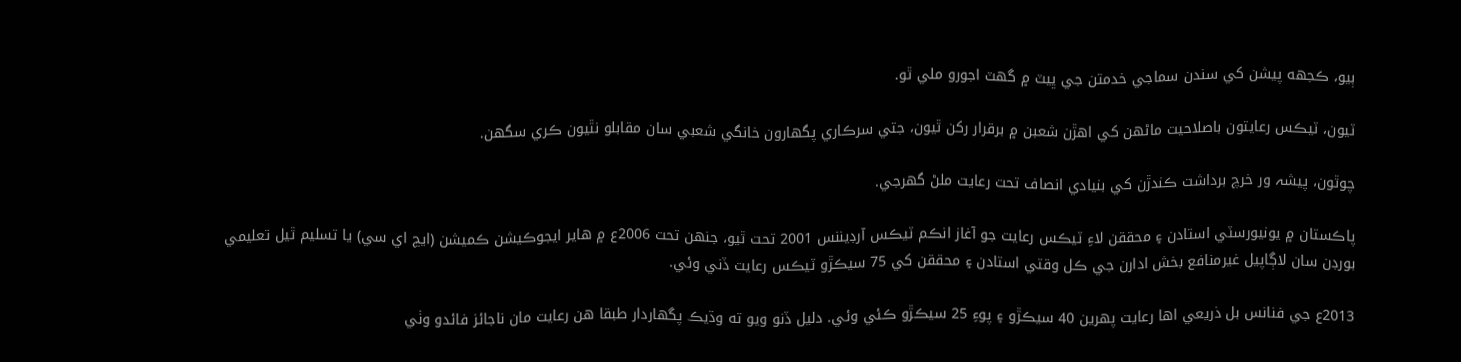ٻيو، ڪجهه پيشن کي سندن سماجي خدمتن جي ڀيٽ ۾ گهٽ اجورو ملي ٿو.

ٽيون، ٽيڪس رعايتون باصلاحيت ماڻهن کي اهڙن شعبن ۾ برقرار رکن ٿيون، جتي سرڪاري پگهارون خانگي شعبي سان مقابلو نٿيون ڪري سگهن.

چوٿون، پيشہ ور خرچ برداشت ڪندڙن کي بنيادي انصاف تحت رعايت ملڻ گهرجي.

پاڪستان ۾ يونيورسٽي استادن ۽ محققن لاءِ ٽيڪس رعايت جو آغاز انڪم ٽيڪس آرڊيننس 2001 تحت ٿيو، جنهن تحت 2006ع ۾ ھاير ايجوڪيشن ڪميشن (ايڇ اي سي) يا تسليم ٿيل تعليمي بورڊن سان لاڳاپيل غيرمنافع بخش ادارن جي ڪل وقتي استادن ۽ محققن کي 75 سيڪڙو ٽيڪس رعايت ڏني وئي.

2013ع جي فنانس بل ذريعي اها رعايت پهرين 40 سيڪڙو ۽ پوءِ 25 سيڪڙو ڪئي وئي. دليل ڏنو ويو ته وڌيڪ پگهاردار طبقا هن رعايت مان ناجائز فائدو وٺي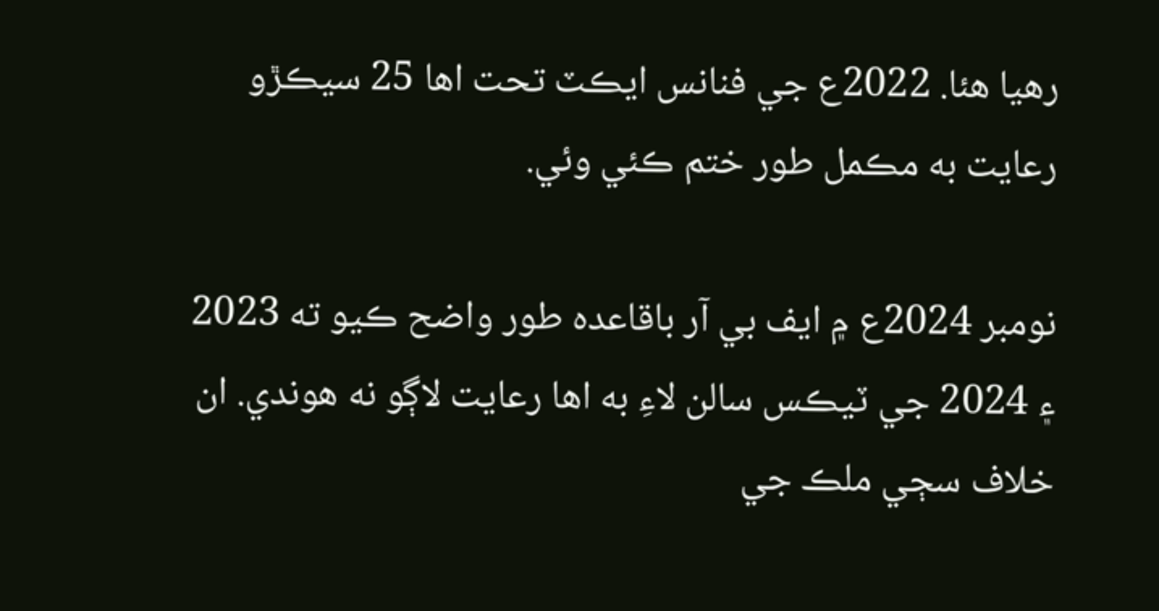رهيا هئا. 2022ع جي فنانس ايڪٽ تحت اها 25 سيڪڙو رعايت به مڪمل طور ختم ڪئي وئي.

نومبر 2024ع ۾ ايف بي آر باقاعده طور واضح ڪيو ته 2023 ۽ 2024 جي ٽيڪس سالن لاءِ به اها رعايت لاڳو نه هوندي. ان خلاف سڄي ملڪ جي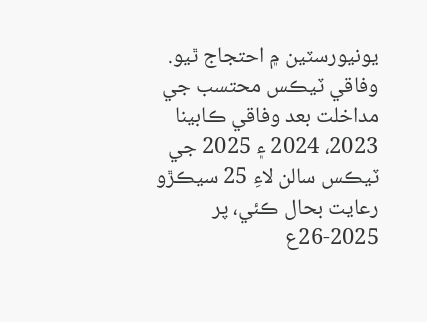يونيورسٽين ۾ احتجاج ٿيو. وفاقي ٽيڪس محتسب جي مداخلت بعد وفاقي ڪابينا 2023، 2024 ۽ 2025 جي ٽيڪس سالن لاءِ 25 سيڪڙو رعايت بحال ڪئي، پر 2025-26ع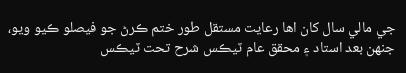جي مالي سال کان اها رعايت مستقل طور ختم ڪرڻ جو فيصلو ڪيو ويو، جنهن بعد استاد ۽ محقق عام ٽيڪس شرح تحت ٽيڪس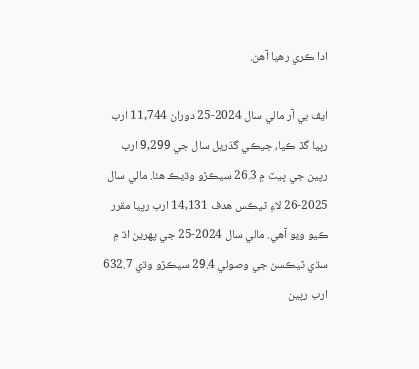ادا ڪري رهيا آهن.

ايف بي آر مالي سال 2024-25 دوران 11,744 ارب رپيا گڏ ڪيا، جيڪي گذريل سال جي 9,299 ارب رپين جي ڀيٽ ۾ 26.3 سيڪڙو وڌيڪ هئا. مالي سال 2025-26 لاءِ ٽيڪس هدف 14,131 ارب رپيا مقرر ڪيو ويو آهي. مالي سال 2024-25 جي پهرين اڌ ۾ سڌي ٽيڪسن جي وصولي 29.4 سيڪڙو وڌي 632.7 ارب رپين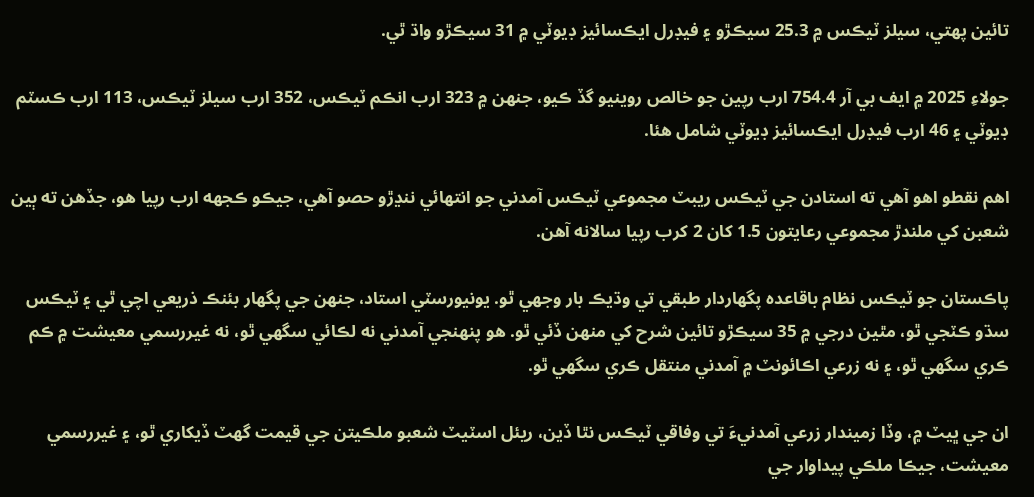تائين پهتي، سيلز ٽيڪس ۾ 25.3 سيڪڙو ۽ فيڊرل ايڪسائيز ڊيوٽي ۾ 31 سيڪڙو واڌ ٿي.

جولاءِ 2025 ۾ ايف بي آر 754.4 ارب رپين جو خالص روينيو گڏ ڪيو، جنهن ۾ 323 ارب انڪم ٽيڪس، 352 ارب سيلز ٽيڪس، 113 ارب ڪسٽم ڊيوٽي ۽ 46 ارب فيڊرل ايڪسائيز ڊيوٽي شامل هئا.

اهم نقطو اهو آهي ته استادن جي ٽيڪس ريبٽ مجموعي ٽيڪس آمدني جو انتهائي ننڍڙو حصو آهي، جيڪو ڪجهه ارب رپيا ھو، جڏهن ته ٻين شعبن کي ملندڙ مجموعي رعايتون 1.5 کان 2 کرب رپيا سالانه آهن.

پاڪستان جو ٽيڪس نظام باقاعده پگهاردار طبقي تي وڌيڪ بار وجهي ٿو. يونيورسٽي استاد، جنهن جي پگهار بئنڪ ذريعي اچي ٿي ۽ ٽيڪس سڌو ڪٽجي ٿو، مٿين درجي ۾ 35 سيڪڙو تائين شرح کي منهن ڏئي ٿو. هو پنهنجي آمدني نه لڪائي سگهي ٿو، نه غيررسمي معيشت ۾ ڪم ڪري سگهي ٿو، ۽ نه زرعي اڪائونٽ ۾ آمدني منتقل ڪري سگهي ٿو.

ان جي ڀيٽ ۾، وڏا زميندار زرعي آمدنيءَ تي وفاقي ٽيڪس نٿا ڏين، ريئل اسٽيٽ شعبو ملڪيتن جي قيمت گهٽ ڏيکاري ٿو، ۽ غيررسمي معيشت، جيڪا ملڪي پيداوار جي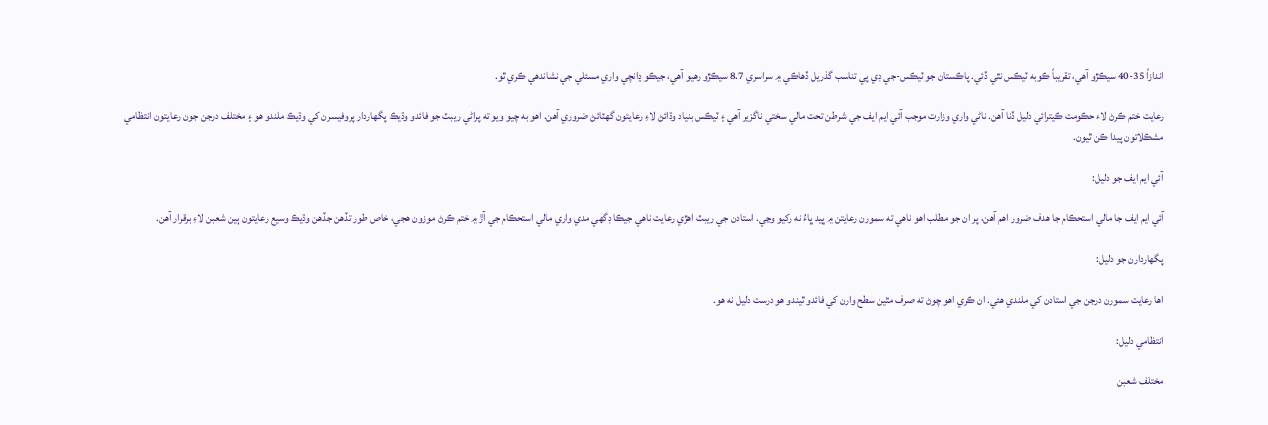اندازاً 35-40 سيڪڙو آهي، تقريباً ڪوبه ٽيڪس نٿي ڏئي. پاڪستان جو ٽيڪس-جي ڊي پي تناسب گذريل ڏهاڪي ۾ سراسري 8.7 سيڪڙو رهيو آهي، جيڪو ڍانچي واري مسئلي جي نشاندهي ڪري ٿو.

رعايت ختم ڪرڻ لاء حڪومت ڪيترائي دليل ڏنا آهن. ناڻي واري وزارت موجب آئي ايم ايف جي شرطن تحت مالي سختي ناگزير آهي ۽ ٽيڪس بنياد وڌائڻ لاءِ رعايتون گهٽائڻ ضروري آهن. اهو به چيو ويو ته پراڻي ريبٽ جو فائدو وڌيڪ پگهاردار پروفيسرن کي وڌيڪ ملندو هو ۽ مختلف درجن جون رعايتون انتظامي مشڪلاتون پيدا ڪن ٿيون.

آئي ايم ايف جو دليل:

آئي ايم ايف جا مالي استحڪام جا هدف ضرور اهم آهن، پر ان جو مطلب اهو ناهي ته سمورن رعايتن ۾ ڀيد ڀاءُ نه رکيو وڃي. استادن جي ريبٽ اهڙي رعايت ناهي جيڪا ڊگهي مدي واري مالي استحڪام جي آڙ ۾ ختم ڪرڻ موزون هجي، خاص طور تڏهن جڏهن وڌيڪ وسيع رعايتون ٻين شعبن لاءِ برقرار آهن.

پگهاردارن جو دليل:

اها رعايت سمورن درجن جي استادن کي ملندي هئي. ان ڪري اھو چوڻ ته صرف مٿين سطح وارن کي فائدو ٿيندو هو درست دليل نه ھو.

انتظامي دليل:

مختلف شعبن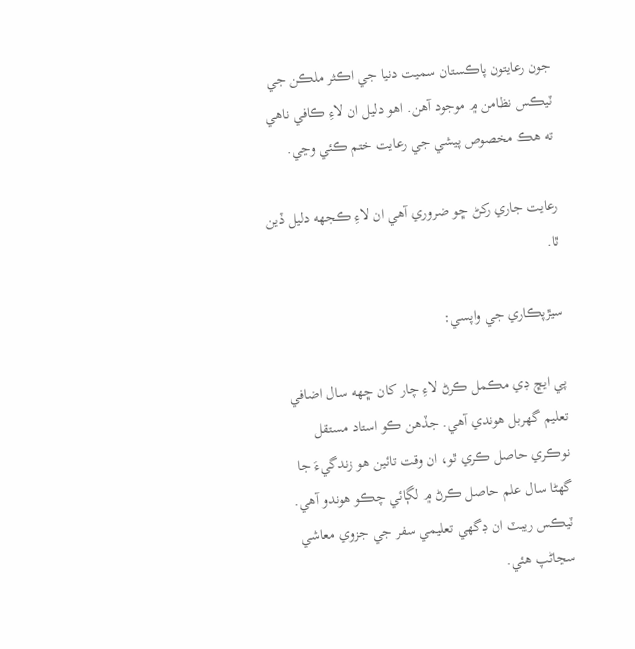جون رعايتون پاڪستان سميت دنيا جي اڪثر ملڪن جي ٽيڪس نظامن ۾ موجود آهن. اهو دليل ان لاءِ ڪافي ناهي ته هڪ مخصوص پيشي جي رعايت ختم ڪئي وڃي.

رعايت جاري رکڻ ڇو ضروري آهي ان لاءِ ڪجھه دليل ڏين ٿا.

سيڙپڪاري جي واپسي:

پي ايڇ ڊي مڪمل ڪرڻ لاءِ چار کان ڇهه سال اضافي تعليم گهربل هوندي آهي. جڏهن ڪو استاد مستقل نوڪري حاصل ڪري ٿو، ان وقت تائين هو زندگيءَ جا گهڻا سال علم حاصل ڪرڻ ۾ لڳائي چڪو هوندو آهي. ٽيڪس ريبٽ ان ڊگهي تعليمي سفر جي جزوي معاشي سڃاڻپ هئي.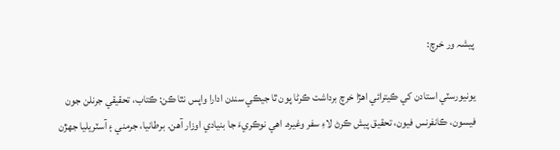پيشہ ور خرچ:

يونيورسٽي استادن کي ڪيترائي اهڙا خرچ برداشت ڪرڻا پون ٿا جيڪي سندن ادارا واپس نٿا ڪن: ڪتاب، تحقيقي جرنلن جون فيسون، ڪانفرنس فيون، تحقيق پيش ڪرڻ لاءِ سفر وغيره. اهي نوڪريءَ جا بنيادي اوزار آهن. برطانيا، جرمني ۽ آسٽريليا جهڙن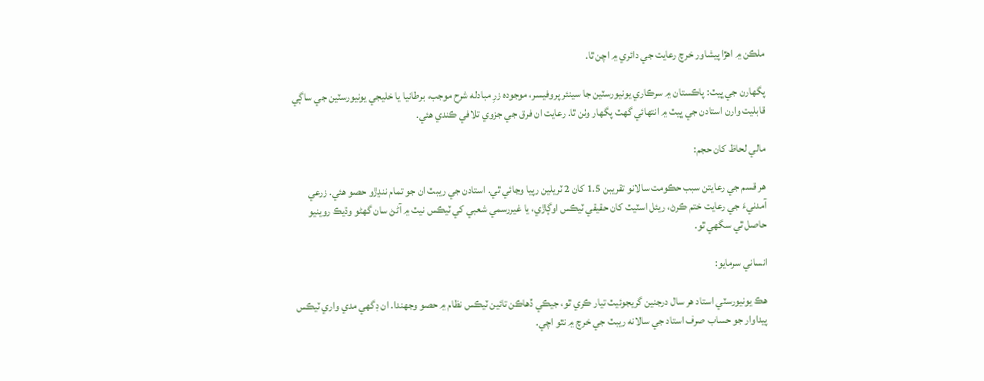ملڪن ۾ اهڙا پيشاور خرچ رعايت جي دائري ۾ اچن ٿا.

پگهارن جي ڀيٽ: پاڪستان ۾ سرڪاري يونيورسٽين جا سينئر پروفيسر، موجوده زرِ مبادله شرح موجب، برطانيا يا خليجي يونيورسٽين جي ساڳي قابليت وارن استادن جي ڀيٽ ۾ انتهائي گهٽ پگهار وٺن ٿا. رعايت ان فرق جي جزوي تلافي ڪندي هئي.

مالي لحاظ کان حجم:

هر قسم جي رعايتن سبب حڪومت سالانو تقريبن 1.5 کان 2 ٽريلين رپيا وڃائي ٿي. استادن جي ريبٽ ان جو تمام ننڍڙو حصو هئي. زرعي آمدنيءَ جي رعايت ختم ڪرڻ، ريئل اسٽيٽ کان حقيقي ٽيڪس اوڳاڙي، يا غيررسمي شعبي کي ٽيڪس نيٽ ۾ آڻڻ سان گهڻو وڌيڪ روينيو حاصل ٿي سگهي ٿو.

انساني سرمايو:

هڪ يونيورسٽي استاد هر سال درجنين گريجوئيٽ تيار ڪري ٿو، جيڪي ڏهاڪن تائين ٽيڪس نظام ۾ حصو وجهندا. ان ڊگهي مدي واري ٽيڪس پيداوار جو حساب صرف استاد جي سالانه ريبٽ جي خرچ ۾ نٿو اچي.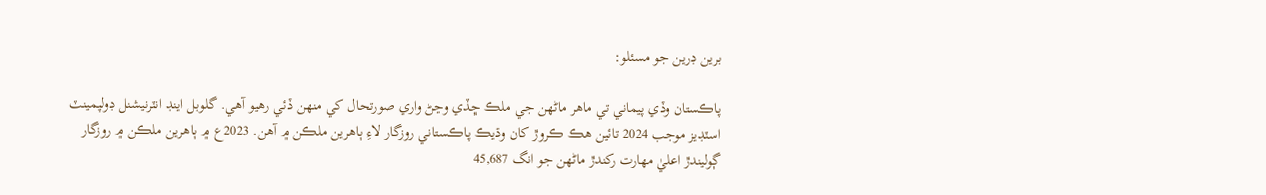برين ڊرين جو مسئلو:

پاڪستان وڏي پيماني تي ماهر ماڻهن جي ملڪ ڇڏي وڃڻ واري صورتحال کي منهن ڏئي رهيو آهي. گلوبل اينڊ انٽرنيشنل ڊولپمينٽ اسٽڊيز موجب 2024 تائين هڪ ڪروڙ کان وڌيڪ پاڪستاني روزگار لاءِ ٻاهرين ملڪن ۾ آهن. 2023ع ۾ ٻاهرين ملڪن ۾ روزگار ڳوليندڙ اعليٰ مهارت رکندڙ ماڻهن جو انگ 45,687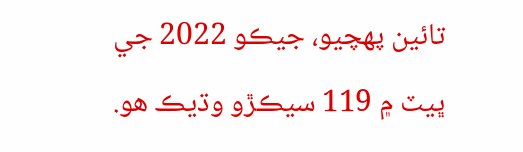تائين پهچيو، جيڪو 2022 جي ڀيٽ ۾ 119 سيڪڙو وڌيڪ هو.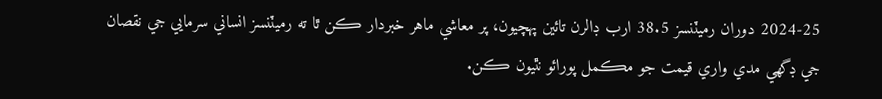2024-25 دوران رميٽنسز 38.5 ارب ڊالرن تائين پهچيون، پر معاشي ماهر خبردار ڪن ٿا ته رميٽنسز انساني سرمايي جي نقصان جي ڊگهي مدي واري قيمت جو مڪمل پورائو نٿيون ڪن.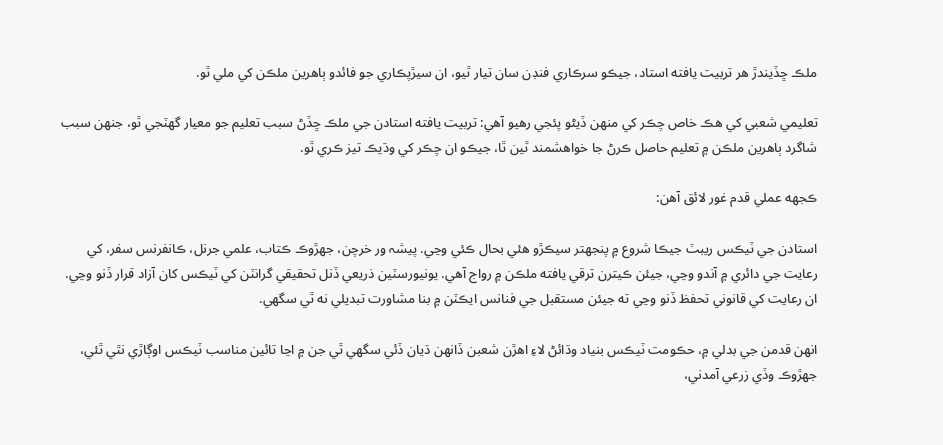ملڪ ڇڏيندڙ هر تربيت يافته استاد، جيڪو سرڪاري فنڊن سان تيار ٿيو، ان سيڙپڪاري جو فائدو ٻاهرين ملڪن کي ملي ٿو.

تعليمي شعبي کي هڪ خاص چڪر کي منهن ڏيڻو پئجي رهيو آهي: تربيت يافته استادن جي ملڪ ڇڏڻ سبب تعليم جو معيار گهٽجي ٿو، جنهن سبب شاگرد ٻاهرين ملڪن ۾ تعليم حاصل ڪرڻ جا خواهشمند ٿين ٿا، جيڪو ان چڪر کي وڌيڪ تيز ڪري ٿو.

ڪجهه عملي قدم غور لائق آهن:

استادن جي ٽيڪس ريبٽ جيڪا شروع ۾ پنجهتر سيڪڙو ھئي بحال ڪئي وڃي. پيشہ ور خرچن، جهڙوڪ ڪتاب، علمي جرنل، ڪانفرنس سفر، کي رعايت جي دائري ۾ آندو وڃي، جيئن ڪيترن ترقي يافته ملڪن ۾ رواج آهي. يونيورسٽين ذريعي ڏنل تحقيقي گرانٽن کي ٽيڪس کان آزاد قرار ڏنو وڃي. ان رعايت کي قانوني تحفظ ڏنو وڃي ته جيئن مستقبل جي فنانس ايڪٽن ۾ بنا مشاورت تبديلي نه ٿي سگهي.

انهن قدمن جي بدلي ۾، حڪومت ٽيڪس بنياد وڌائڻ لاءِ اهڙن شعبن ڏانهن ڌيان ڏئي سگهي ٿي جن ۾ اڃا تائين مناسب ٽيڪس اوڳاڙي نٿي ٿئي، جهڙوڪ وڏي زرعي آمدني،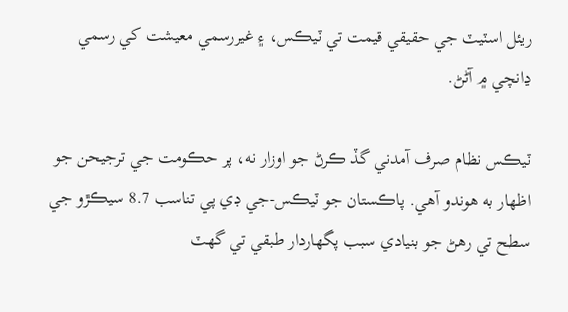ريئل اسٽيٽ جي حقيقي قيمت تي ٽيڪس، ۽ غيررسمي معيشت کي رسمي ڍانچي ۾ آڻڻ.

ٽيڪس نظام صرف آمدني گڏ ڪرڻ جو اوزار نه، پر حڪومت جي ترجيحن جو اظهار به هوندو آهي. پاڪستان جو ٽيڪس-جي ڊي پي تناسب 8.7 سيڪڙو جي سطح تي رهڻ جو بنيادي سبب پگهاردار طبقي تي گهٽ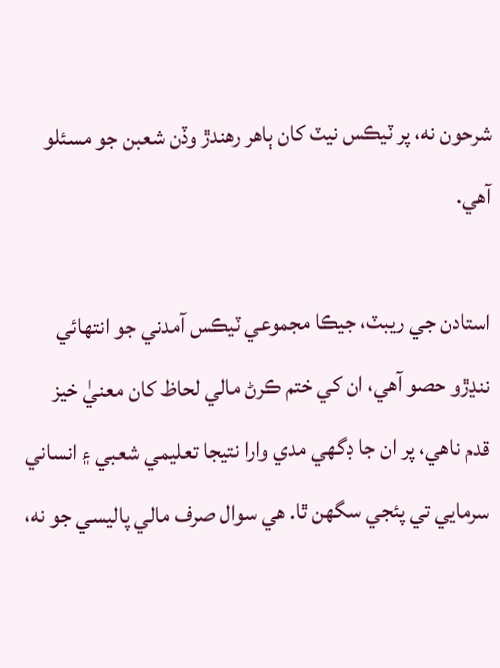شرحون نه، پر ٽيڪس نيٽ کان ٻاهر رهندڙ وڏن شعبن جو مسئلو آهي.

استادن جي ريبٽ، جيڪا مجموعي ٽيڪس آمدني جو انتهائي ننڍڙو حصو آهي، ان کي ختم ڪرڻ مالي لحاظ کان معنيٰ خيز قدم ناهي، پر ان جا ڊگهي مدي وارا نتيجا تعليمي شعبي ۽ انساني سرمايي تي پئجي سگهن ٿا. هي سوال صرف مالي پاليسي جو نه،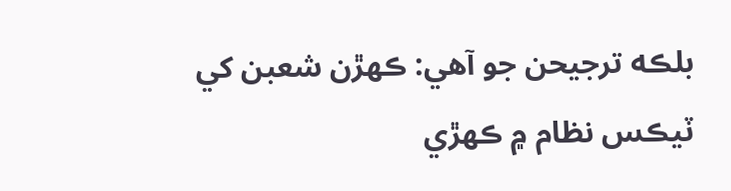بلڪه ترجيحن جو آهي: ڪهڙن شعبن کي ٽيڪس نظام ۾ ڪهڙي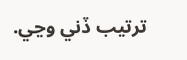ترتيب ڏني وڃي.